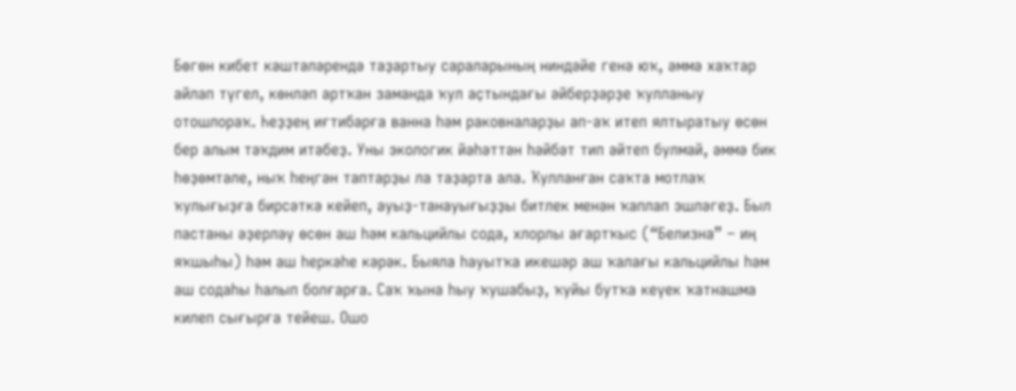Бөгөн кибет кәштәләрендә таҙартыу сараларының ниндәйе генә юҡ, әммә хаҡтар айлап түгел, көнләп артҡан заманда ҡул аҫтындағы әйберҙәрҙе ҡулланыу отошлораҡ. Һеҙҙең иғтибарға ванна һәм раковналарҙы ап-аҡ итеп ялтыратыу өсөн бер алым тәҡдим итәбеҙ. Уны экологик йәһәттән һәйбәт тип әйтеп булмай, әммә бик һөҙөмтәле, ныҡ һеңгән таптарҙы ла таҙарта ала. Ҡулланған саҡта мотлаҡ ҡулығыҙға бирсәткә кейеп, ауыҙ-танауығыҙҙы битлек менән ҡаплап эшләгеҙ. Был пастаны әҙерләү өсөн аш һәм кальцийлы сода, хлорлы ағартҡыс (“Белизна” – иң яҡшыһы) һәм аш һеркәһе кәрәк. Быяла һауытҡа икешәр аш ҡалағы кальцийлы һәм аш содаһы һалып болғарға. Саҡ ҡына һыу ҡушабыҙ, ҡуйы бутҡа кеүек ҡатнашма килеп сығырға тейеш. Ошо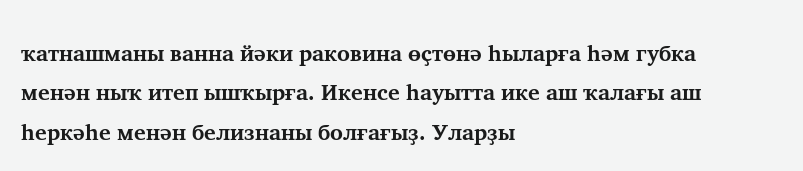ҡатнашманы ванна йәки раковина өҫтөнә һыларға һәм губка менән ныҡ итеп ышҡырға. Икенсе һауытта ике аш ҡалағы аш һеркәһе менән белизнаны болғағыҙ. Уларҙы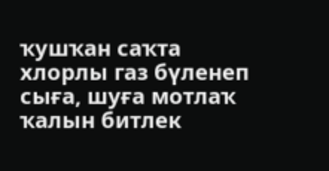ҡушҡан саҡта хлорлы газ бүленеп сыға, шуға мотлаҡ ҡалын битлек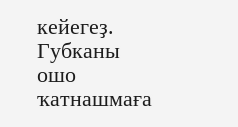кейегеҙ. Губканы ошо ҡатнашмаға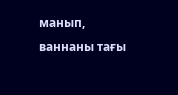манып, ваннаны тағы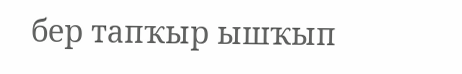бер тапҡыр ышҡып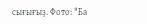сығығыҙ. Фото: "Ба